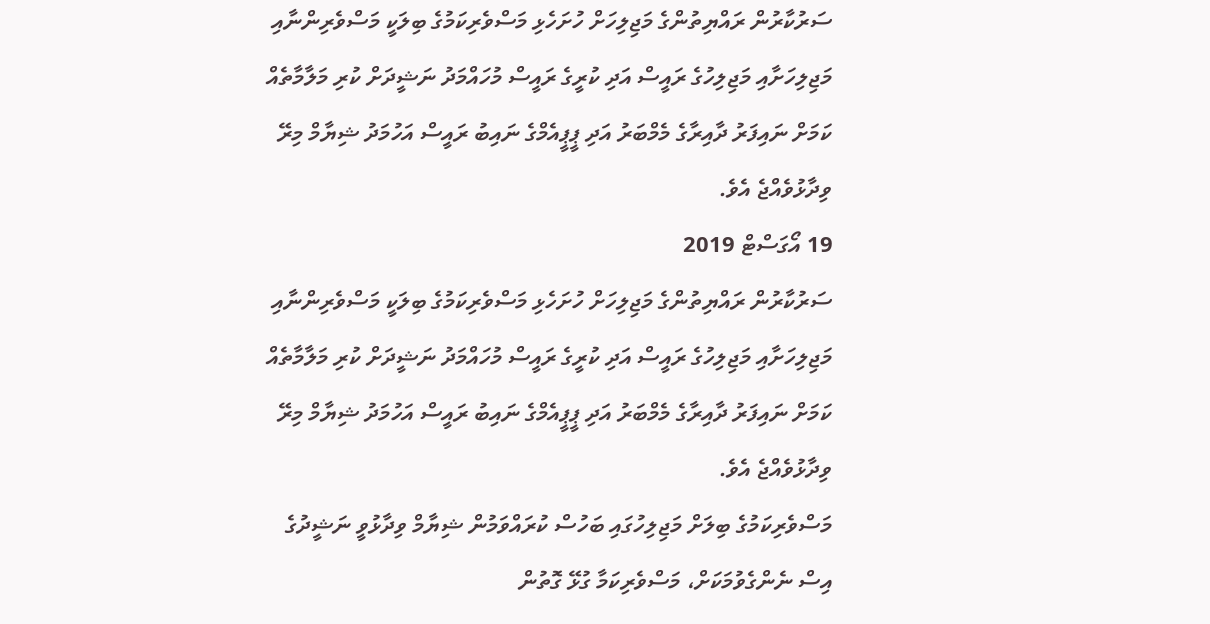ސަރުކާރުން ރައްޔިތުންގެ މަޖިލިހަށް ހުށަހެޅި މަސްވެރިކަމުގެ ބިލަކީ މަސްވެރިންނާއި މަޖިލިހަށާއި މަޖިލިހުގެ ރައީސް އަދި ކުރީގެ ރައީސް މުހައްމަދު ނަޝީދަށް ކުރި މަލާމާތެއް ކަމަށް ނައިފަރު ދާއިރާގެ މެމްބަރު އަދި ޕީޕީއެމްގެ ނައިބު ރައީސް އަހުމަދު ޝިޔާމް މިރޭ ވިދާޅުވެއްޖެ އެވެ.
19 އޯގަސްޓް 2019
ސަރުކާރުން ރައްޔިތުންގެ މަޖިލިހަށް ހުށަހެޅި މަސްވެރިކަމުގެ ބިލަކީ މަސްވެރިންނާއި މަޖިލިހަށާއި މަޖިލިހުގެ ރައީސް އަދި ކުރީގެ ރައީސް މުހައްމަދު ނަޝީދަށް ކުރި މަލާމާތެއް ކަމަށް ނައިފަރު ދާއިރާގެ މެމްބަރު އަދި ޕީޕީއެމްގެ ނައިބު ރައީސް އަހުމަދު ޝިޔާމް މިރޭ ވިދާޅުވެއްޖެ އެވެ.
މަސްވެރިކަމުގެ ބިލަށް މަޖިލިހުގައި ބަހުސް ކުރައްވަމުން ޝިޔާމް ވިދާޅުވީ ނަޝީދުގެ އިސް ނެންގެވުމަކަށް، މަސްވެރިކަމާ ގުޅޭ ގޮތުން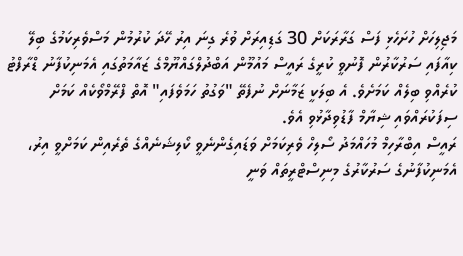މަޖިލިހަށް ހުށަހެޅި ފަސް ގަރާރަކަށް 30 ގަޑިއިރަށް ވުރެ ގިނަ އިރު ހޭދަ ކުރުމުން މަސްވެރިކަމުގެ ބިލޭ ކިއާފައި ސަރުކާރުން ފޮނުވީ ކުރީގެ ރައީސް މައުމޫން އަބްދުލްގައްޔޫމްގެ ޒައާމަތުގައި އެމަނިކުފާނު ޑްރާފްޓު ކުރެއްވި ބިލެއް ކަމަށެވެ. އެ ބިލަކީ ޒަމާނަށް ނުފެތޭ "ވަގުތު ހަމަވެފައި" އޮތް ފްރޭމްވޯކެއް ކަމަށް ސިފަކުރައްވައި ޝިޔާމް ފާޑުވިދާޅުވި އެވެ.
ރައީސް އިބްރާހިމް މުހައްމަދު ސޯލިހް ވެރިކަމަށް ވަޑައިގެންނެވީ ކޯލިޝަނެއްގެ ތެރެއިން ކަމަށްވީ އިރު، އެމަނިކުފާނުގެ ސަރުކާރުގެ މިނިސްޓްރީތައް ވަނީ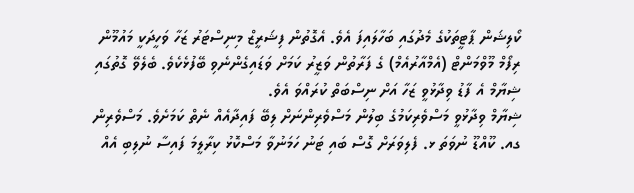ކޯލިޝަން ޕާޓީތަކުގެ މެދުގައި ބަހާލައިފަ އެވެ. އެގޮތުން ފިޝަރީޒް މިނިސްޓަރު ޒަހާ ވަހީދަކީ މައުމޫން ރިފޯމް މޫވްމަންޓް (އެމްއާރުއެމް) ގެ ފަރާތުން ވަޒީރު ކަމަށް ވަޑައިގެންނެވި ބޭފުޅެކެވެ. ބެލެވޭ ގޮތުގައި ޝިޔާމް އެ ފާޑު ވިދާޅުވީ ޒަހާ އަށް ނިސްބަތް ކުރައްވަ އެވެ.
ޝިޔާމް ވިދާޅުވީ މަސްވެރިކަމުގެ ބިލުން މަސްވެރިންނަށް ލިބޭ ފައިދާއެއް ނެތް ކަމަށެވެ. މަސްވެރިން ގއ. ކޫއްޑޫ ނުވަތަ ޅ. ފެލިވަރަށް ގޮސް ބައި ޓަނު ހަމަނުވާ މަސްކޮޅު ކިރާލީމަ ފައިސާ ނުލިބި އެއް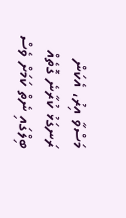މަސްވާ އިރު، އެކަން ރަނގަޅު ކުރާނެ ގޮތެއް ބިލްގައި ނެތް ކަމަށް ވެސް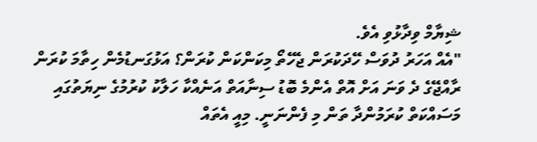ޝިޔާމް ވިދާޅުވި އެވެ.
"އެއް އަހަރު ދުވަސް ހޭދަކުރަން ޖެހޭތޯ މިކަންކަން ކުރަން؟ އަޅުގަނޑުމެން ހިތާމަ ކުރަން ރާއްޖޭގެ ދެ ވަނަ އަށް އޮތް އެންމެ ބޮޑު ސިނާއަތް އަނެއްކާ ހަލާކު ކުރުމުގެ ނިޔަތުގައި މަސައްކަތް ކުރަމުންދާ ތަން މި ފެންނަނީ. މިއީ އެތައް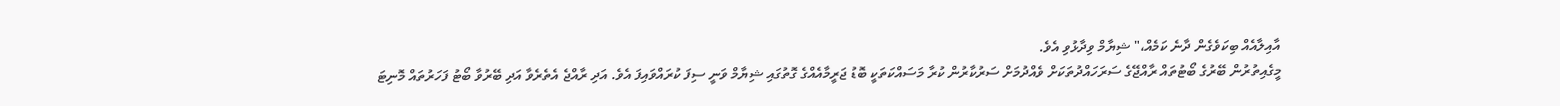އާއިލާއެއް ބިކަވެގެން ދާނެ ކަމެއް،" ޝިޔާމް ވިދާޅުވި އެވެ.
މީގެއިތުރުން ބޭރުގެ ބޯޓުތައް ރާއްޖޭގެ ސަރަހައްދުތަކަށް ވެއްދުމަށް ސަރުކާރުން ކުރާ މަސައްކަތަކީ ބޮޑު ޖަރީމާއެއްގެ ގޮތުގައި ޝިޔާމް ވަނީ ސިފަ ކުރައްވައިފަ އެވެ. އަދި ރާއްޖެ އެތެރެވާ އަދި ބޭރުވާ ބޯޓު ފަހަރުތައް މޮނިޓަ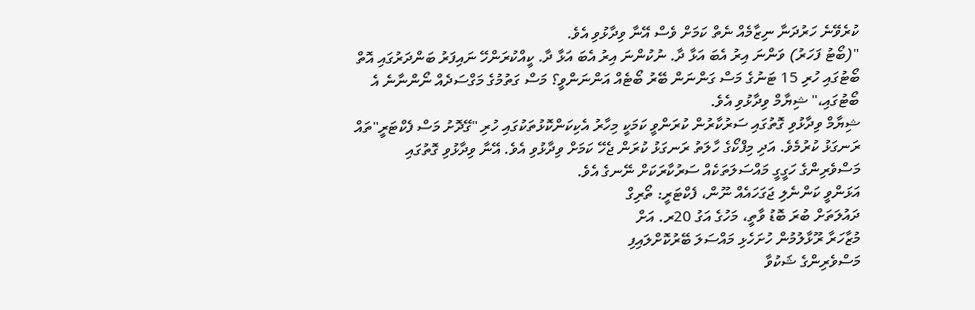ކުރެވޭނެ ހަރުދަނާ ނިޒާމެއް ނެތް ކަމަށް ވެސް އޭނާ ވިދާޅުވި އެވެ.
"(ބޯޓު ފަހަރު) ވަންނަ އިރު އެބަ އަޅާ ދާ. ނުކުންނަ އިރު އެބަ އަޅާ ދާ. ކީއްކުރަންހޭ ނައިފަރު ބަންދަރުގައި އޮތް ބޯޓުގައި ހުރި 15 ޓަނުގެ މަސް ގަންނަން ބޭރު ބޯޓެއް އަންނަންވީ؟ މަސް ގަތުމުގެ މަގްސަދެއް ނޯންނާނެ އެ ބޯޓުގައި،" ޝިޔާމް ވިދާޅުވި އެވެ.
ޝިޔާމް ވިދާޅުވި ގޮތުގައި ސަރުކާރުން ކުރަންވީ ކަމަކީ މިހާރު އެކިކަންކޮޅުތަކުގައި ހުރި "ގޭދޮށު މަސް ފެކްޓަރީ"ތައް ރަނގަޅު ކުރުމެވެ. އަދި މިފްކޯގެ ހާލަތު ރަނގަޅު ކުރަން ޖެހޭ ކަމަށް ވިދާޅުވި އެވެ. އޭނާ ވިދާޅުވި ގޮތުގައި މަސްވެރިންގެ ހަގީގީ މައްސަލަތަކެއް ސަރުކާރަކަށް ނޭނގެ އެވެ.
އަޅަންވީ ކަންނެލި ޖަގަހައެއް ނޫން، ފެކްޓަރީ: ތޯރިގް
ދައުލަތަށް ބުރަ ބޮޑު ވާތީ، މަހުގެ އަގު 20ރ. އަށް
މުޒާހަރާ ރޫޅާލުމުން ހުށަހެޅި މައްސަލަ ބޭރުކޮށްލައިފި
މަސްވެރިންގެ ޝަކުވާ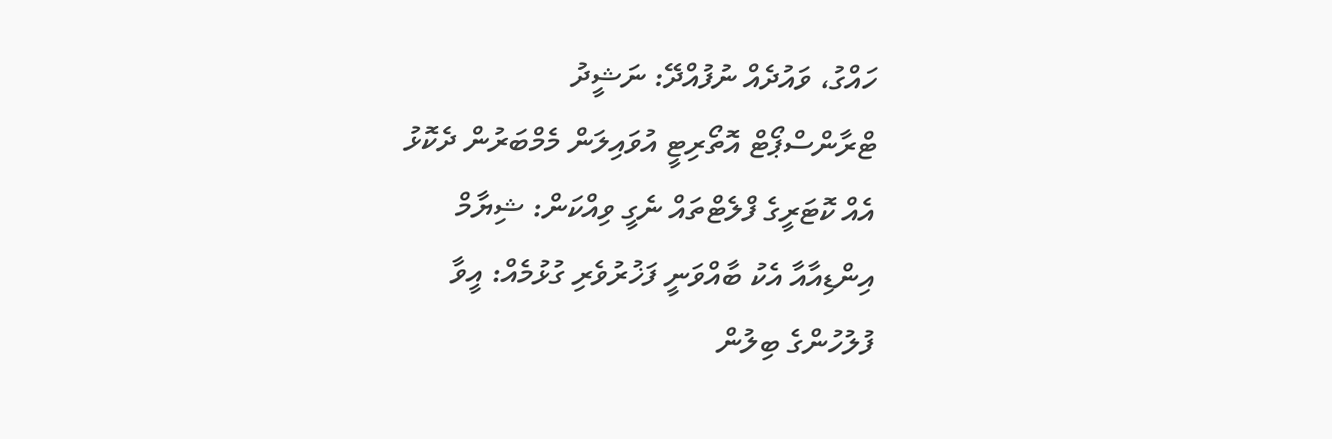ހައްގު، ވައުދެއް ނުފުއްދޭ: ނަޝީދު
ޓްރާންސްޕޯޓް އޮތޯރިޓީ އުވައިލަން މެމްބަރުން ދެކޮޅު
އެއް ކޮޓަރީގެ ފްލެޓްތައް ނެގީ ވިއްކަން: ޝިޔާމް
އިންޑިއާއާ އެކު ބާއްވަނީ ފަޚުރުވެރި ގުޅުމެއް: އީވާ
ފުލުހުންގެ ބިލުން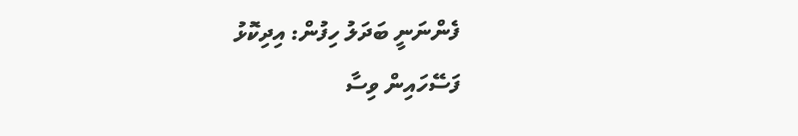ފެންނަނީ ބަދަލު ހިފުން: އިދިކޮޅު
ފަސޭހައިން ވިސާ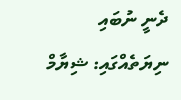ދެނީ ނުބައި ނިޔަތެއްގައި: ޝިޔާމް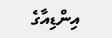އިންޑިއާގެ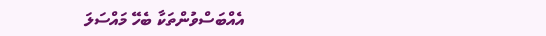އެއްބަސްވުންތަކާ ބެހޭ މައްސަލަ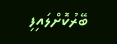ބޭރުކޮށްލައިފި